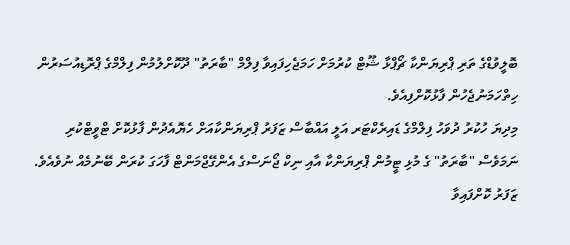ބޮލީވުޑްގެ ތަރި ޕްރިޔަންކާ ޗޯޕްޅާ ޝޫޓް ކުރުމަށް ހަމަޖެހިފައިވާ ފިލްމް "ބާރަތު" ދޫކޮށްލުމުން ފިލްމްގެ ޕްރޮޑިއުސަރުން ހިތްހަމަނުޖެހުން ފާޅުކޮށްފިއެވެ.
މިދިޔަ ހުކުރު ދުވަހު ފިލްމްގެ ޑައިރެކްޓަރ އަލީ އައްބާސް ޒަފަރު ޕްރިޔަންކާއަށް ހެޔޮއެދުން ފާޅުކޮށް ޓްވީޓްކުރި ނަމަވެސް "ބާރަތު" ގެ މުޅި ޓީމުން ޕްރިޔަންކާ އާއި ނިކް ޖޯނަސްގެ އެންގޭޖްމަންޓް ފާހަގަ ކުރަން ބޭނުމެއް ނުވެއެވެ.
ޒަފަރު ކޮށްފައިވާ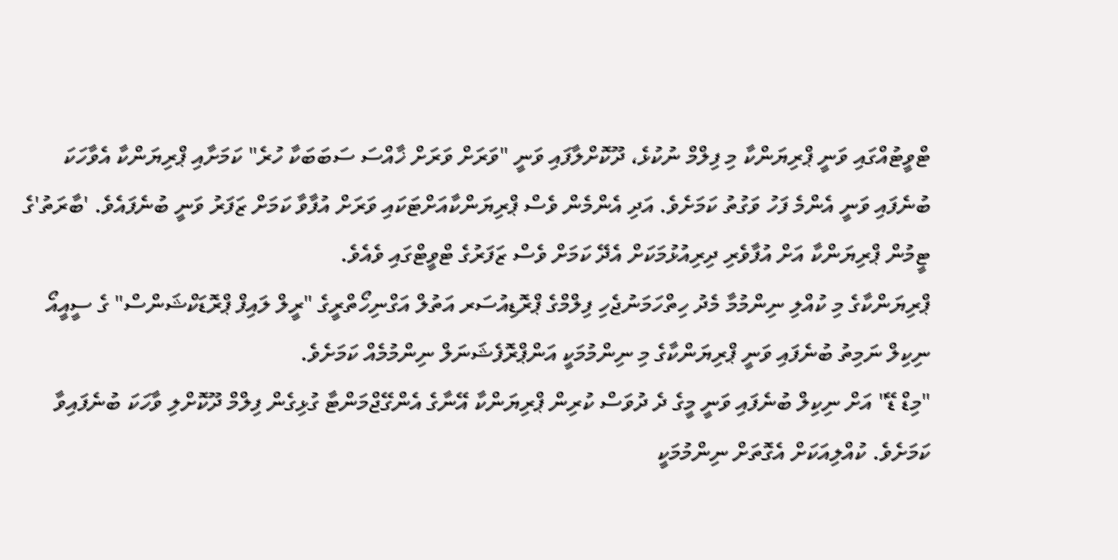ޓްވީޓުއްގައި ވަނީ ޕްރިޔަންކާ މި ފިލްމް ނުކުޅެ، ދޫކޮށްލާފައި ވަނީ "ވަރަށް ވަރަށް ޚާއްސަ ސަބަބަކާ ހުރެ" ކަމަށާއި ޕްރިޔަންކާ އެވާހަކަ ބުނެފައި ވަނީ އެންމެ ފަހު ވަގުތު ކަމަށެވެ. އަދި އެންމެން ވެސް ޕްރިޔަންކާއަށްޓަކައި ވަރަށް އުފާވާ ކަމަށް ޒަފަރު ވަނީ ބުނެފައެވެ. 'ބާރަތު'ގެ ޓީމުން ޕްރިޔަންކާ އަށް އުފާވެރި ދިރިއުޅުމަކަށް އެދޭ ކަމަށް ވެސް ޒަފަރުގެ ޓްވީޓްގައި ވެއެވެ.
ޕްރިޔަންކާގެ މި ކުއްލި ނިންމުމާ މެދު ހިތްހަމަނުޖެހި ފިލްމްގެ ޕްރޮޑިއުސަރ އަތުލް އަގްނިހޯތްރީގެ "ރީލް ލައިފް ޕްރޮޑަކްޝަންސް" ގެ ސީއީއޯ ނިކިލް ނަމިތު ބުނެފައި ވަނީ ޕްރިޔަންކާގެ މި ނިންމުމަކީ އަންޕްރޮފެޝަނަލް ނިންމުމެއް ކަމަށެވެ.
"މިޑް ޑޭ" އަށް ނިކިލް ބުނެފައި ވަނީ މީގެ ދެ ދުވަސް ކުރިން ޕްރިޔަންކާ އޭނާގެ އެންގޭޖްމަންޓާ ގުޅިގެން ފިލްމް ދޫކޮށްލި ވާހަކަ ބުނެފައިވާ ކަމަށެވެ. ކުއްލިއަކަށް އެގޮތަށް ނިންމުމަކީ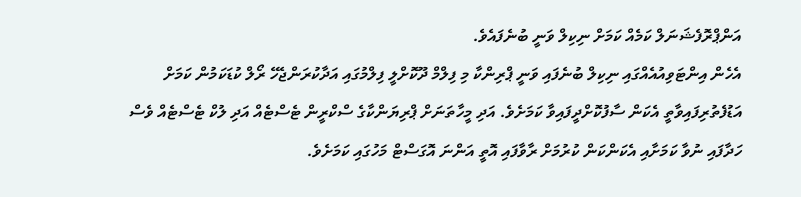އަންޕްރޮފެޝަނަލް ކަމެއް ކަމަށް ނިކިލް ވަނީ ބުނެފައެވެ.
އެހެން އިންޓަވިއުއެއްގައި ނިކިލް ބުނެފައި ވަނީ ޕްރިންކާ މި ފިލްމް ދޫކޮށްލީ ފިލްމުގައި އަދާކުރަންޖެހޭ ރޯލް ކުޑަކަމުން ކަމަށް އަޑުފެތުރިފައިވާތީ އެކަން ސާފުކޮށްދީފައިވާ ކަމަށެވެ. އަދި މީހާތަނަށް ޕްރިޔަންކާގެ ސްކްރީން ޓެސްޓެއް އަދި ލުކް ޓެސްޓެއް ވެސް ހަދާފައި ނުވާ ކަމަށާއި އެކަންކަން ކުރުމަށް ރާވާފައި އޮތީ އަންނަ އޮގަސްޓް މަހުގައި ކަމަށެވެ.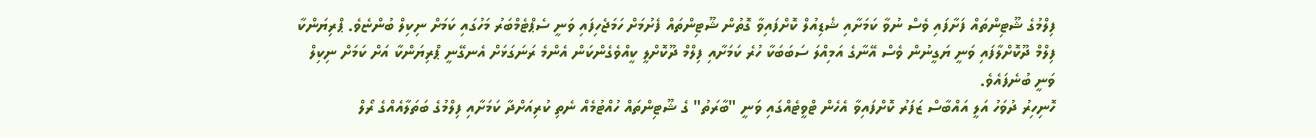ފިލްމުގެ ޝޫޓިންތައް ފަށާފައި ވެސް ނުވާ ކަމަށާއި ޝެޑިއުލް ކޮށްފައިވާ ގޮތުން ޝޫޓިންތައް ފެށުމަށް ހަމަޖެހިފައި ވަނީ ސެޕްޓެމްބަރު މަހުގައި ކަމަށް ނިކިލް ބުންޏެވެ. ޕްރިޔަންކާ ފިލްމް ދޫކޮށްލާފައި ވަނީ ޔަގީނުން ވެސް އޭނާގެ އަމިއްލަ ސަބަބަކާ ހުރެ ކަމަށާއި ފިލްމް ދޫކޮށްލީ ކީއްވެގެންކަން އެންމެ ރަނަގަޅަށް އެނގޭނީ ޕްރިޔަންކާ އަށް ކަމަށް ނިކިލް ވަނީ ބުނެފައެވެ.
ހޮނިހިރު ދުވަހު އަލީ އައްބާސް ޒަފަރު ކޮށްފައިވާ އެހެން ޓްވީޓެއްގައި ވަނީ "ބާރަތު" ގެ ޝޫޓިންތައް ހުއްޓުމެއް ނެތި ކުރިއަށްދާ ކަމަށާއި ފިލްމުގެ ބަތަލާއެއްގެ ރޯލް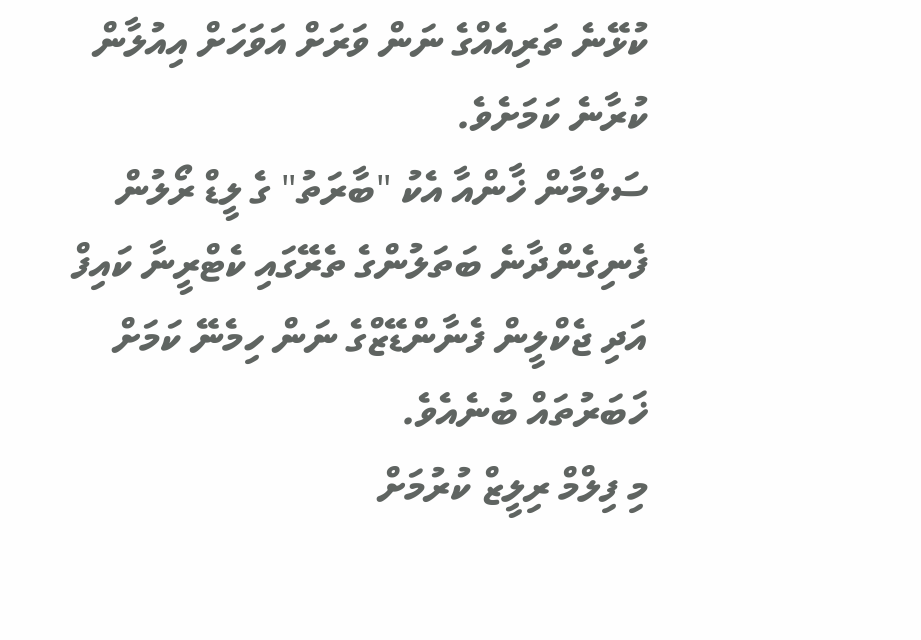ކުޅޭނެ ތަރިއެއްގެ ނަން ވަރަށް އަވަހަށް އިއުލާން ކުރާނެ ކަމަށެވެ.
ސަލްމާން ޚާންއާ އެކު "ބާރަތު" ގެ ލީޑް ރޯލުން ފެނިގެންދާނެ ބަތަލުންގެ ތެރޭގައި ކެޓްރީނާ ކައިފް އަދި ޖެކްލީން ފެނާންޑޭޒްގެ ނަން ހިމެނޭ ކަމަށް ޚަބަރުތައް ބުނެއެވެ.
މި ފިލްމް ރިލީޒް ކުރުމަށް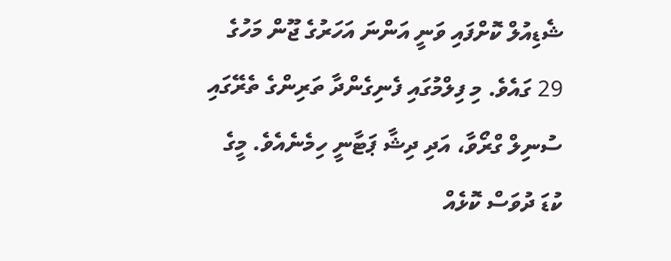ޝެޑިއުލް ކޮށްފައި ވަނީ އަންނަ އަހަރުގެ ޖޫން މަހުގެ 29 ގައެވެ. މި ފިލްމުގައި ފެނިގެންދާ ތަރިންގެ ތެރޭގައި ސުނިލް ގްރޯވާ، އަދި ދިޝާ ޕަޓާނީ ހިމެނެއެވެ. މީގެ ކުޑަ ދުވަސް ކޮޅެއް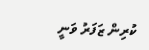ކުރިން ޒަފަރު ވަނީ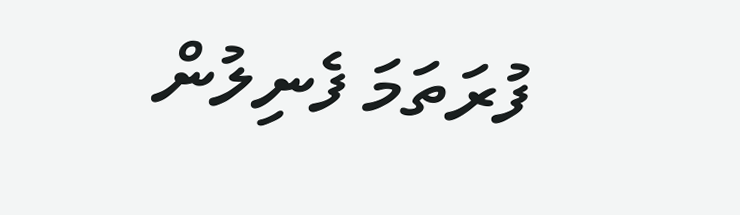ފުރަތަމަ ފެނިލުން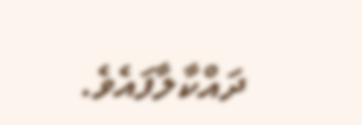ދައްކާލާފައެވެ.